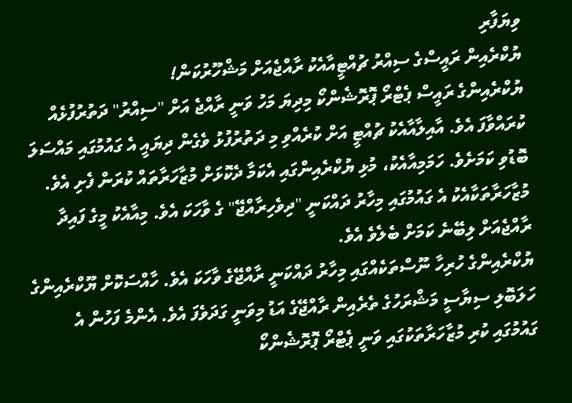ވިޔަފާރި
ޔުކްރެއިން ރައީސްގެ ސިއްރު ޗުއްޓީއާއެކު ރާއްޖެއަށް މަޝްހޫރުކަން!
ޔުކްރެއިންގެ ރައީސް ޕެޓްރޯ ޕޮރޮޝެންކޯ މިދިޔަ މަހު ވަނީ ރާއްޖެ އަށް "ސިއްރު" ދަތުރުފުޅެއް ކުރައްވާފަ އެވެ. އާއިލާއާއެކު ޗުއްޓީ އަށް ކުރެއްވި މި ދަތުރުފުޅު ވެގެން ދިޔައީ އެ ގައުމުގައި މައްސަލަ ބޮޑުވި ކަމަށެވެ. ހަމަމިއާއެކު، މުޅި ޔުކްރެއިންގައި އެކަމާ ދެކޮޅަށް މުޒާހަރާތައް ކުރަން ފެށި އެވެ. މުޒާހަރާތަކާއެކު އެ ގައުމުގައި މިހާރު ދައްކަނީ "ދިވެހިރާއްޖޭ" ގެ ވާހަކަ އެވެ. މިއާއެކު މީގެ ފައިދާ ރާއްޖެއަށް ލިބޭނެ ކަމަށް ބެލެވެ އެވެ.
ޔުކްރެއިންގެ ހުރިހާ ނޫސްތަކެއްގައި މިހާރު ދައްކަނީ ރާއްޖޭގެ ވާހަކަ އެވެ. ހާއްސަކޮށް ޔޫކްރެއިންގެ ހަލަބޮލި ސިޔާސީ މަޝްރަހުގެ ތެރެއިން ރާއްޖޭގެ އަޑު މިވަނީ ގަދަވެފަ އެވެ. އެންމެ ފަހުން އެ ގައުމުގައި ކުރި މުޒާހަރާތަކުގައި ވަނީ ޕެޓްރޯ ޕޮރޮޝެންކޯ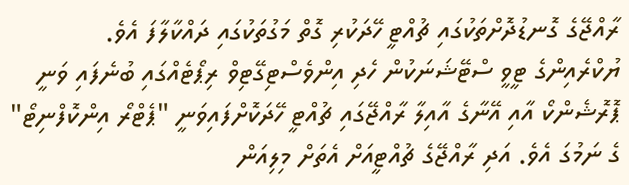ރާއްޖޭގެ ގޮނޑުދޮށްތަކުގައި ޗުއްޓީ ހޭދަކުރި ގޮތް މަގުތަކުގައި ދައްކާލާފަ އެވެ.
ޔުކްރެއިންގެ ޓީވީ ސްޓޭޝަނަކުން ހެދި އިންވެސްޓިގޭޓިވް ރިޕޯޓެއްގައި ބުނެފައި ވަނީ ޕޮރޮޝެންކޯ އާއި އޭނާގެ އާއިލާ ރާއްޖޭގައި ޗުއްޓީ ހޭދަކޮށްފައިވަނީ "ޕެޓްރޯ އިންކޮފްނިޓޯ" ގެ ނަމުގަ އެވެ. އަދި ރާއްޖޭގެ ޗުއްޓީއަށް އެތަށް މިލިއަން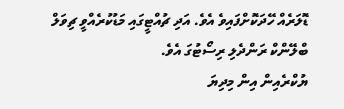ޑޮލަރެއް ހޭދަކޮށްފައިވެ އެވެ. އަދި ޗުއްޓީގައި މަޑުކުރެއްވީ ޗިވަލް ބްލޭންކް ރަންދެލި ރިސޯޓުގަ އެވެ.
ޔުކްރެއިން އިން މިދިޔަ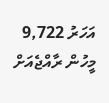އަހަރު 9,722 މީހުން ރާއްޖެއަށް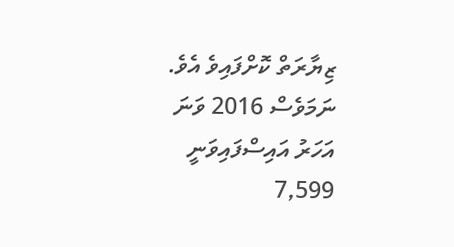ޒިޔާރަތް ކޮށްފައިވެ އެވެ. ނަމަވެސް 2016 ވަނަ އަހަރު އައިސްފައިވަނީ 7,599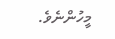މީހުންނެވެ.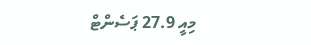މިއީ 27.9 ޕަސެންޓް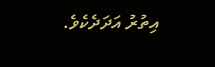އިތުރު އަދަދެކެވެ.